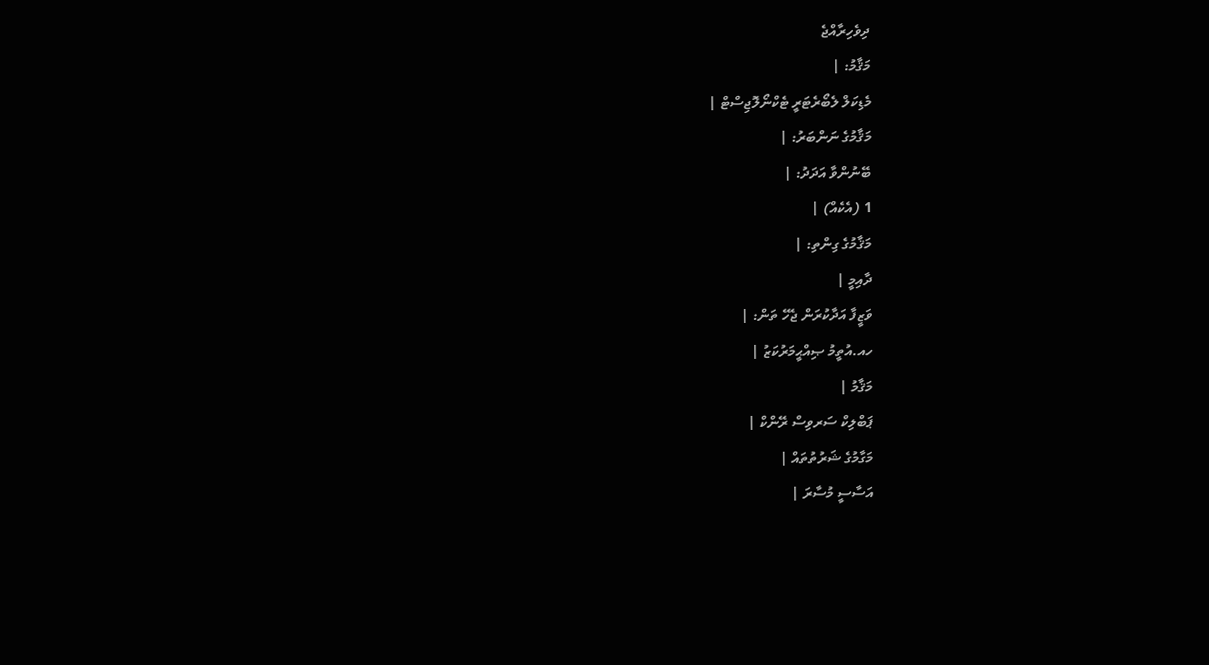ދިވެހިރާއްޖެ
މަޤާމު: |
މެޑިކަލް ލެބޯރެޓަރީ ޓެކްނޯލޮޖިސްޓް |
މަޤާމުގެ ނަންބަރު: |
ބޭނުންވާ އަދަދު: |
1 (އެކެއް) |
މަޤާމުގެ ގިންތި: |
ދާއިމީ |
ވަޒީފާ އަދާކުރަން ޖެހޭ ތަން: |
ހއ.އުތީމު ޞިއްޙީމަރުކަޒު |
މަޤާމު |
ޕަބްލިކް ސަރވިސް ރޭންކް |
މަގާމުގެ ޝަރުތުތައް |
އަސާސީ މުސާރަ |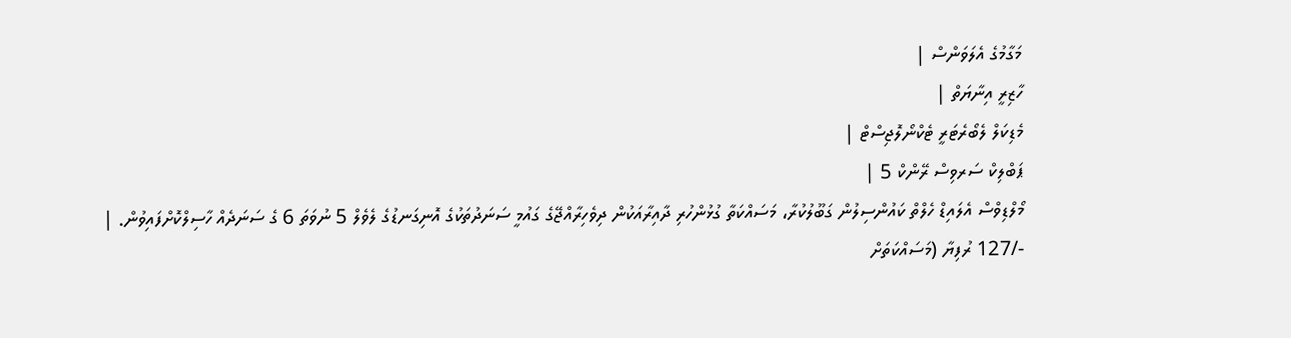މަގާމުގެ އެލަވަންސް |
ހާޒިރީ އިނާޔަތް |
މެޑިކަލް ލެބޯރެޓަރީ ޓެކްނޯލޮޖިސްޓް |
ޕަބްލިކް ސަރވިސް ރޭންކް 5 |
މޯލްޑިވްސް އެލައިޑް ހެލްތް ކައުންސިލުން ގަބޫލުކުރާ، މަސައްކަތާ ގުޅުންހުރި ދާއިރާއަކުން ދިވެހިރާއްޖޭގެ ގައުމީ ސަނަދުތަކުގެ އޮނިގަނޑުގެ ލެވެލް 5 ނުވަތަ 6 ގެ ސަނަދެއް ހާސިލްކޮށްފައިވުން. |
-/127 ރުފިޔާ (މަސައްކަތަށް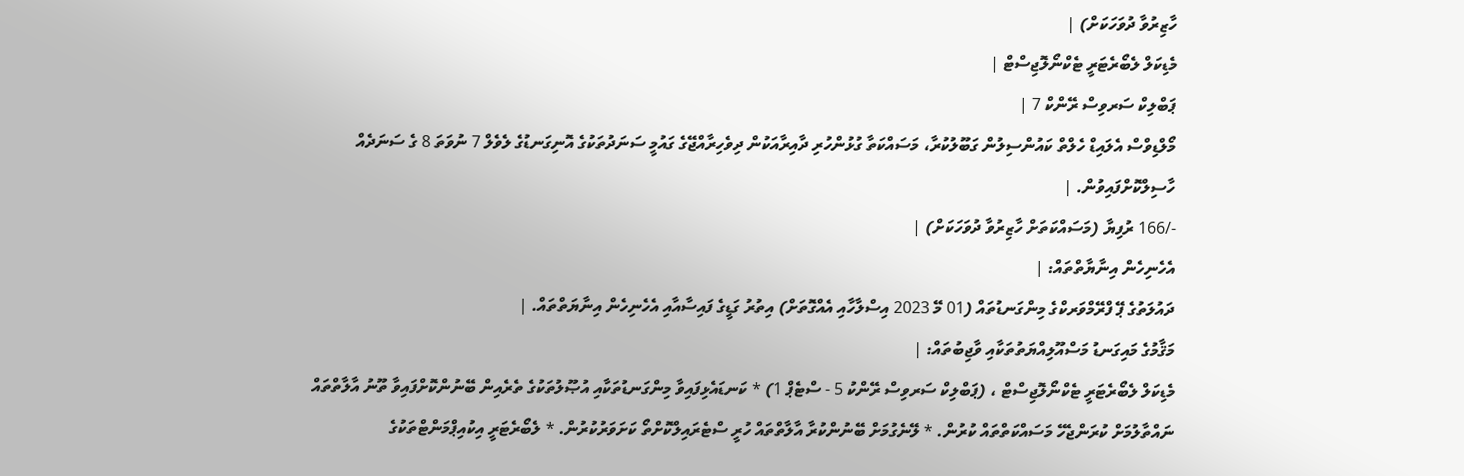ހާޒިރުވާ ދުވަހަކަށް) |
މެޑިކަލް ލެބޯރެޓަރީ ޓެކްނޯލޮޖިސްޓް |
ޕަބްލިކް ސަރވިސް ރޭންކް 7 |
މޯލްޑިވްސް އެލައިޑް ހެލްތް ކައުންސިލުން ގަބޫލުކުރާ، މަސައްކަތާ ގުޅުންހުރި ދާއިރާއަކުން ދިވެހިރާއްޖޭގެ ގައުމީ ސަނަދުތަކުގެ އޮނިގަނޑުގެ ލެވެލް 7 ނުވަތަ 8 ގެ ސަނަދެއް ހާސިލްކޮށްފައިވުން. |
-/166 ރުފިޔާ (މަސައްކަތަށް ހާޒިރުވާ ދުވަހަކަށް) |
އެހެނިހެން އިނާޔާތްތައް: |
ދައުލަތުގެ ޕޭ ފްރޭމްވަރކްގެ މިންގަނޑުތައް (01 މޭ 2023 އިސްލާހާއި އެއްގޮތަށް) އިތުރު ގަޑީގެ ފައިސާއާއި އެހެނިހެން އިނާޔަތްތައް. |
މަޤާމުގެ މައިގަނޑު މަސްއޫލިއްޔަތުތަކާއި ވާޖިބުތައް: |
މެޑިކަލް ލެބޯރެޓަރީ ޓެކްނޯލޮޖިސްޓް ، (ޕަބްލިކް ސަރވިސް ރޭންކު 5 - ސްޓެޕް 1) * ކަނޑައެޅިފައިވާ މިންގަނޑުތަކާއި އުޞޫލުތަކުގެ ތެރެއިން ބޭނުންކޮށްފައިވާ ތޫނު އާލާތްތައް ނައްތާލުމަށް ކުރަންޖެހޭ މަސައްކަތްތައް ކުރުން. * ލޭނެގުމަށް ބޭނުންކުރާ އާލާތްތައް ހުރީ ސްޓެރައިލްކޮށްތޯ ކަށަވަރުކުރުން. * ލެބޯރެޓަރީ އިކުއިޕްމަންޓްތަކުގެ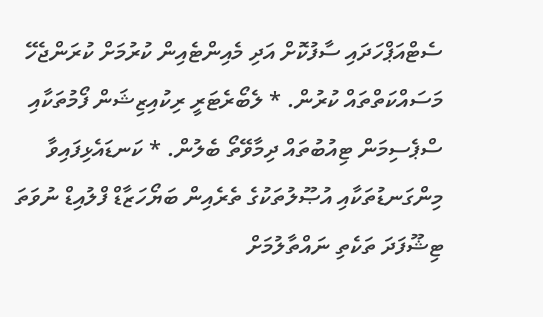ސެޓްއަޕްހަދައި ސާފުކޮށް އަދި މެއިންޓެއިން ކުރުމަށް ކުރަންޖެހޭ މަސައްކަތްތައް ކުރުން. * ލެބޯރެޓަރީ ރިކުއިޒިޝަން ފޯމުތަކާއި ސްޕެސިމަން ޓިއުބުތައް ދިމާވޭތޯ ބެލުން. * ކަނޑައެޅިފައިވާ މިންގަނޑުތަކާއި އުޞޫލުތަކުގެ ތެރެއިން ބަޔޯހަޒާޑް ފްލުއިޑް ނުވަތަ ޓިޝޫފަދަ ތަކެތި ނައްތާލުމަށް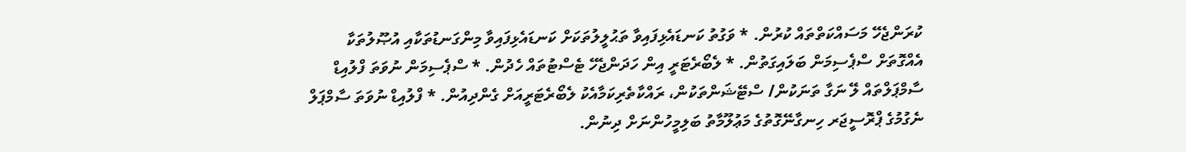ކުރަންޖެހޭ މަސައްކަތްތައް ކުރުން. * ވަގުތު ކަނޑައެޅިފައިވާ ތަޙުލީލުތަކަށް ކަނޑައެޅިފައިވާ މިންގަނޑުތަކާއި އުޞޫލުތަކާ އެއްގޮތަށް ސްޕެސިމަން ބަލައިގަތުން. * ލެބޯރެޓަރީ އިން ހަދަންޖެހޭ ޓެސްޓުތައް ހެދުން. * ސްޕެސިމަން ނުވަތަ ފްލުއިޑް ސާމްޕަލްތައް ލޭ ނަގާ ތަނަކުން/ ސްޓޭޝަންތަކުން، ރައްކާތެރިކަމާއެކު ލެބޯރެޓަރީއަށް ގެންދިއުން. * ފްލުއިޑް ނުވަތަ ސާމްޕަލް ނެގުމުގެ ޕްރޮސީޖަރ ހިނގާނޭގޮތުގެ މަޢުލޫމާތު ބަލިމީހުންނަށް ދިނުން.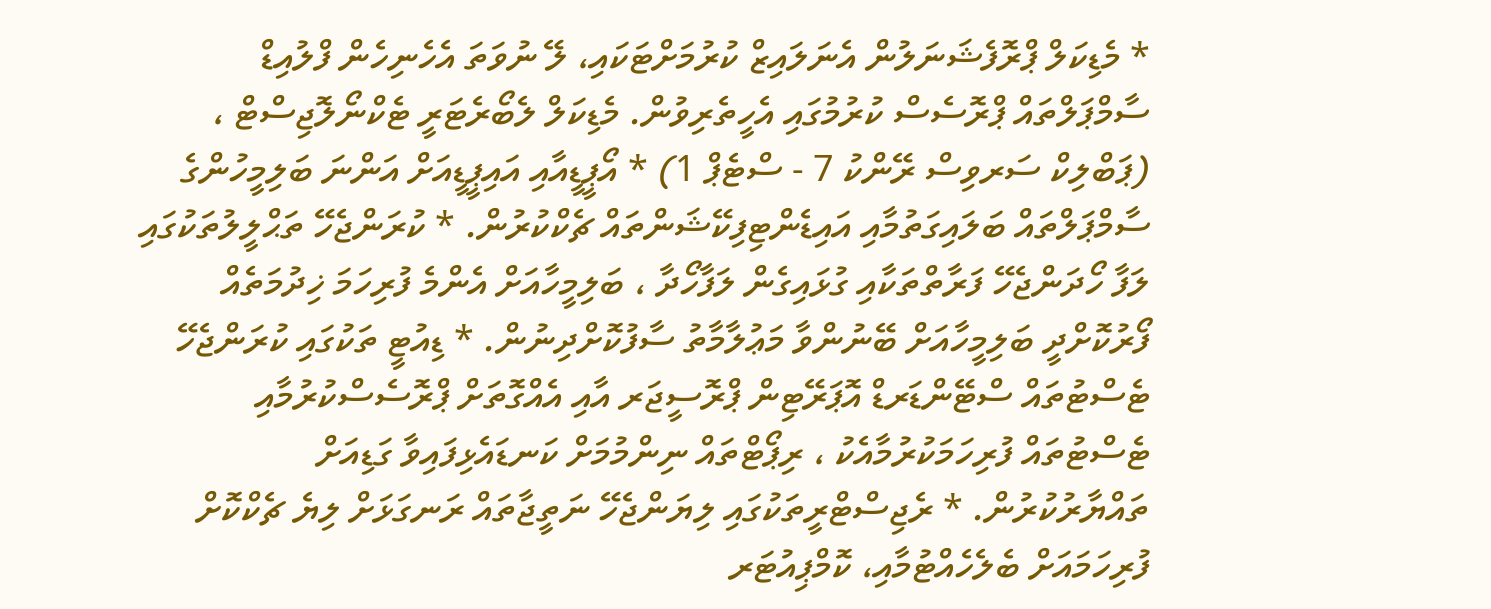* މެޑިކަލް ޕްރޮފެޝަނަލުން އެނަލައިޒް ކުރުމަށްޓަކައި، ލޭ ނުވަތަ އެހެނިހެން ފްލުއިޑް ސާމްޕަލްތައް ޕްރޮސެސް ކުރުމުގައި އެހީތެރިވުން. މެޑިކަލް ލެބޯރެޓަރީ ޓެކްނޯލޮޖިސްޓް ، (ޕަބްލިކް ސަރވިސް ރޭންކު 7 - ސްޓެޕް 1) * އޯޕީޑީއާއި އައިޕީޑީއަށް އަންނަ ބަލިމީހުންގެ ސާމްޕަލްތައް ބަލައިގަތުމާއި އައިޑެންޓިފިކޭޝަންތައް ޗެކްކުރުން. * ކުރަންޖެހޭ ތަޙްލީލުތަކުގައި ލަފާ ހޯދަންޖެހޭ ފަރާތްތަކާއި ގުޅައިގެން ލަފާހޯދާ ، ބަލިމީހާއަށް އެންމެ ފުރިހަމަ ޚިދުމަތެއް ފޯރުކޮށްދީ ބަލިމީހާއަށް ބޭނުންވާ މަޢުލާމާތު ސާފުކޮށްދިނުން. * ޑިއުޓީ ތަކުގައި ކުރަންޖެހޭ ޓެސްޓުތައް ސްޓޭންޑަރޑް އޮޕަރޭޓިން ޕްރޮސީޖަރ އާއި އެއްގޮތަށް ޕްރޮސެސްކުރުމާއި ޓެސްޓުތައް ފުރިހަމަކުރުމާއެކު ، ރިޕޯޓްތައް ނިންމުމަށް ކަނޑައެޅިފައިވާ ގަޑިއަށް ތައްޔާރުކުރުން. * ރެޖިސްޓްރީތަކުގައި ލިޔަންޖެހޭ ނަތީޖާތައް ރަނގަޅަށް ލިޔެ ޗެކްކޮށް ފުރިހަމައަށް ބެލެހެއްޓުމާއި، ކޮމްޕިއުޓަރ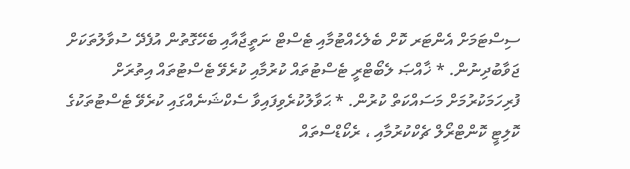ސިސްޓަމަށް އެންޓަރ ކޮށް ބެލެހެއްޓުމާއި ޓެސްޓް ނަތީޖާއާއި ބެހޭގޮތުން އުފެދޭ ސުވާލުތަކަށް ޖަވާބުދިނުން. * ޚާއްޞަ ލެބޯޓްރީ ޓެސްޓުތައް ކުރުމާއި ކުރެވޭ ޓެސްޓުތައް އިތުރަށް ފުރިހަމަކުރުމަށް މަސައްކަތް ކުރުން. * ޙަވާލުކުރެވިފައިވާ ސެކްޝަނެއްގައި ކުރެވޭ ޓެސްޓުތަކުގެ ކޮލިޓީ ކޮންޓްރޯލް ޗެކްކުރުމާއި ، ރެކޯޑްސްތައް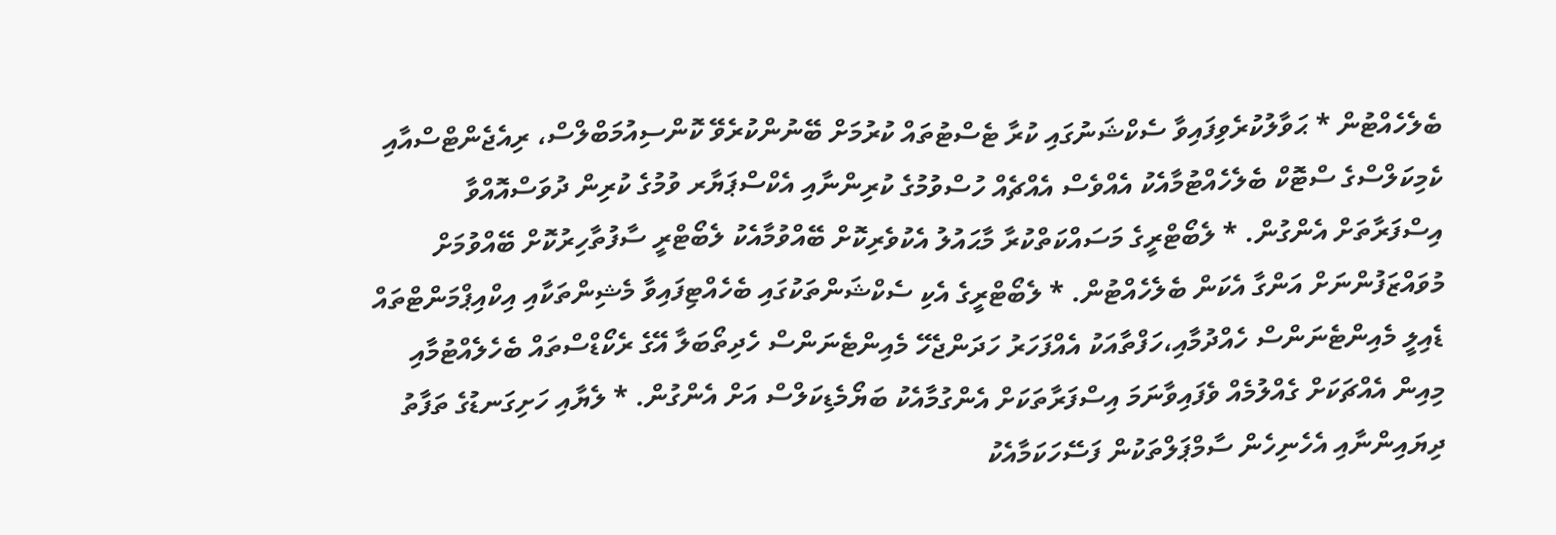ބެލެހެއްޓުން * ޙަވާލުކުރެވިފައިވާ ސެކްޝަނުގައި ކުރާ ޓެސްޓުތައް ކުރުމަށް ބޭނުންކުރެވޭ ކޮންސިއުމަބްލްސް، ރިއެޖެންޓްސްއާއި ކެމިކަލްސްގެ ސްޓޮކް ބެލެހެއްޓުމާއެކު އެއްވެސް އެއްޗެއް ހުސްވުމުގެ ކުރިންނާއި އެކްސްޕަޔާރ ވުމުގެ ކުރިން ދުވަސްއޮއްވާ އިސްފަރާތަށް އެންގުން. * ލެބޯޓްރީގެ މަސައްކަތްކުރާ މާޙައުލު އެކުވެރިކޮށް ބޭއްވުމާއެކު ލެބޯޓްރީ ސާފުތާހިރުކޮށް ބޭއްވުމަށް މުވައްޒަފުންނަށް އަންގާ އެކަން ބެލެހެއްޓުން. * ލެބޯޓްރީގެ އެކި ސެކްޝަންތަކުގައި ބެހެއްޓިފައިވާ މެޝިންތަކާއި އިކްއިޕްމަންޓްތައް ޑެއިލީ މެއިންޓެނަންސް ހެއްދުމާއި،ހަފްތާއަކު އެއްފަހަރު ހަދަންޖެހޭ މެއިންޓެނަންސް ހެދިތޯބަލާ އޭގެ ރެކޯޑްސްތައް ބެހެލެއްޓުމާއި މިއިން އެއްޗަކަށް ގެއްލުމެއް ވެފައިވާނަމަ އިސްފަރާތަކަށް އެންގުމާއެކު ބަޔޯމެޑިކަލްސް އަށް އެންގުން. * ލެޔާއި ހަށިގަނޑުގެ ތަފާތު ދިޔައިންނާއި އެހެނިހެން ސާމްޕަލްތަކުން ފަސޭހަކަމާއެކު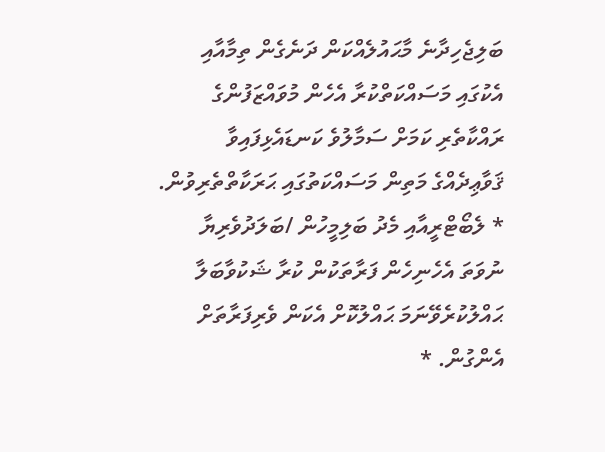ބަލިޖެހިދާނެ މާޙައުލެއްކަން ދަނެގެން ތިމާއާއި އެކުގައި މަސައްކަތްކުރާ އެހެން މުވައްޒަފުންގެ ރައްކާތެރި ކަމަށް ސަމާލުވެ ކަނޑައެޅިފައިވާ ޤަވާޢިދެއްގެ މަތިން މަސައްކަތުގައި ޙަރަކާތްތެރިވުން. * ލެބޯޓްރީއާއި މެދު ބަލިމީހުން /ބަލަދުވެރިޔާ ނުވަތަ އެހެނިހެން ފަރާތަކުން ކުރާ ޝަކުވާބަލާ ޙައްލުކުރެވޭނަމަ ޙައްލުކޮށް އެކަން ވެރިފަރާތަށް އެންގުން. *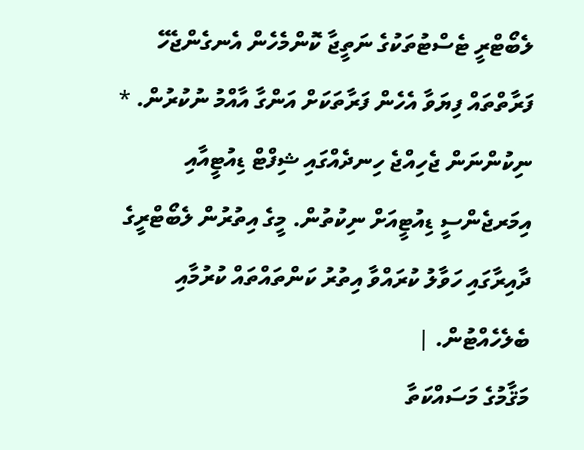ލެބޯޓްރީ ޓެސްޓުތަކުގެ ނަތީޖާ ކޮންމެހެން އެނގެންޖެހޭ ފަރާތްތައް ފިޔަވާ އެހެން ފަރާތަކަށް އަންގާ އާއްމު ނުކުރުން. * ނިކުންނަން ޖެހިއްޖެ ހިނދެއްގައި ޝިފްޓް ޑިއުޓީއާއި އިމަރޖެންސީ ޑިއުޓީއަށް ނިކުތުން. މީގެ އިތުރުން ލެބޯޓްރީގެ ދާއިރާގައި ހަވާލު ކުރައްވާ އިތުރު ކަންތައްތައް ކުރުމާއި ބެލެހެއްޓުން. |
މަޤާމުގެ މަސައްކަތާ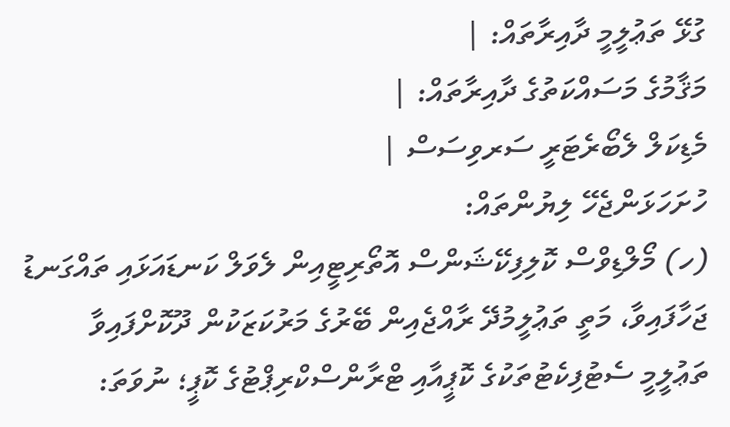ގުޅޭ ތަޢުލީމީ ދާއިރާތައް: |
މަޤާމުގެ މަސައްކަތުގެ ދާއިރާތައް: |
މެޑިކަލް ލެބޯރެޓަރީ ސަރވިސަސް |
ހުށަހަޅަންޖެހޭ ލިޔުންތައް:
(ހ) މޯލްޑިވްސް ކޮލިފިކޭޝަންސް އޮތޯރިޓީއިން ލެވަލް ކަނޑައަޅައި ތައްގަނޑު ޖަހާފައިވާ، މަތީ ތަޢުލީމުދޭ ރާއްޖެއިން ބޭރުގެ މަރުކަޒަކުން ދޫކޮށްފައިވާ ތަޢުލީމީ ސެޓުފިކެޓުތަކުގެ ކޮޕީއާއި ޓްރާންސްކްރިޕްޓުގެ ކޮޕީ؛ ނުވަތަ: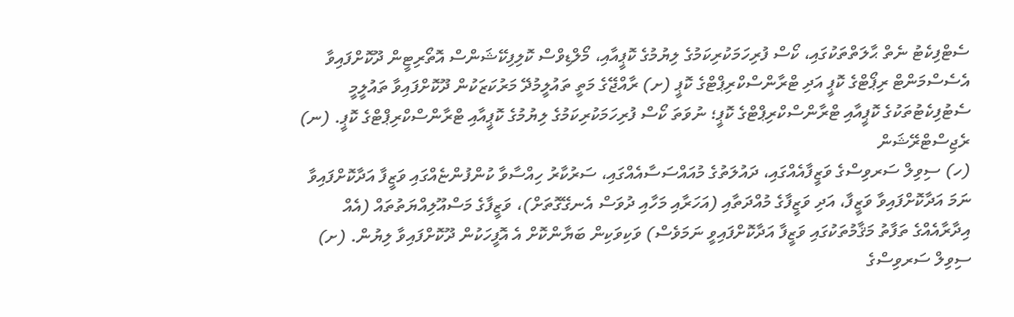ސެޓްފިކެޓު ނެތް ޙާލަތްތަކުގައި، ކޯސް ފުރިހަމަކުރިކަމުގެ ލިޔުމުގެ ކޮޕީއާއި، މޯލްޑިވްސް ކޮލިފިކޭޝަންސް އޮތޯރިޓީން ދޫކޮށްފައިވާ އެސެސްމަންޓް ރިޕޯޓްގެ ކޮޕީ އަދި ޓްރާންސްކްރިޕްޓްގެ ކޮޕީ (ށ) ރާއްޖޭގެ މަތީ ތައުލީމުދޭ މަރުކަޒަކުން ދޫކޮށްފައިވާ ތައުލީމީ ސެޓުފިކެޓުތަކުގެ ކޮޕީއާއި ޓްރާންސްކްރިޕްޓްގެ ކޮޕީ؛ ނުވަތަ ކޯސް ފުރިހަމަކުރިކަމުގެ ލިޔުމުގެ ކޮޕީއާއި ޓްރާންސްކްރިޕްޓްގެ ކޮޕީ. (ނ) ރެޖިސްޓްރޭޝަން
(ހ) ސިވިލް ސަރވިސްގެ ވަޒީފާއެއްގައި، ދައުލަތުގެ މުއައްސަސާއެއްގައި، ސަރުކާރު ހިއްސާވާ ކުންފުންޏެއްގައި ވަޒީފާ އަދާކޮށްފައިވާ ނަމަ އަދާކޮށްފައިވާ ވަޒީފާ، އަދި ވަޒީފާގެ މުއްދަތާއި (އަހަރާއި މަހާއި ދުވަސް އެނގޭގޮތަށް)، ވަޒީފާގެ މަސްއޫލިއްޔަތުތައް (އެއް އިދާރާއެއްގެ ތަފާތު މަޤާމުތަކުގައި ވަޒީފާ އަދާކޮށްފައިވީ ނަމަވެސް) ވަކިވަކިން ބަޔާންކޮށް އެ އޮފީހަކުން ދޫކޮށްފައިވާ ލިޔުން. (ށ) ސިވިލް ސަރވިސްގެ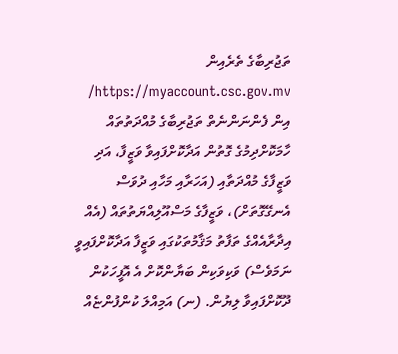ތަޖުރިބާގެ ތެރެއިން https://myaccount.csc.gov.mv/ އިން ފެންނަންނެތް ތަޖުރިބާގެ މުއްދަތުތައް ހާމަކޮށްދިމުގެ ގޮތުން އަދާކޮށްފައިވާ ވަޒީފާ، އަދި ވަޒީފާގެ މުއްދަތާއި (އަހަރާއި މަހާއި ދުވަސް އެނގޭގޮތަށް)، ވަޒީފާގެ މަސްއޫލިއްޔަތުތައް (އެއް އިދާރާއެއްގެ ތަފާތު މަޤާމުތަކުގައި ވަޒީފާ އަދާކޮށްފައިވީ ނަމަވެސް) ވަކިވަކިން ބަޔާންކޮށް އެ އޮފީހަކުން ދޫކޮށްފައިވާ ލިޔުން. (ނ) އަމިއްލަ ކުންފުންޏެއް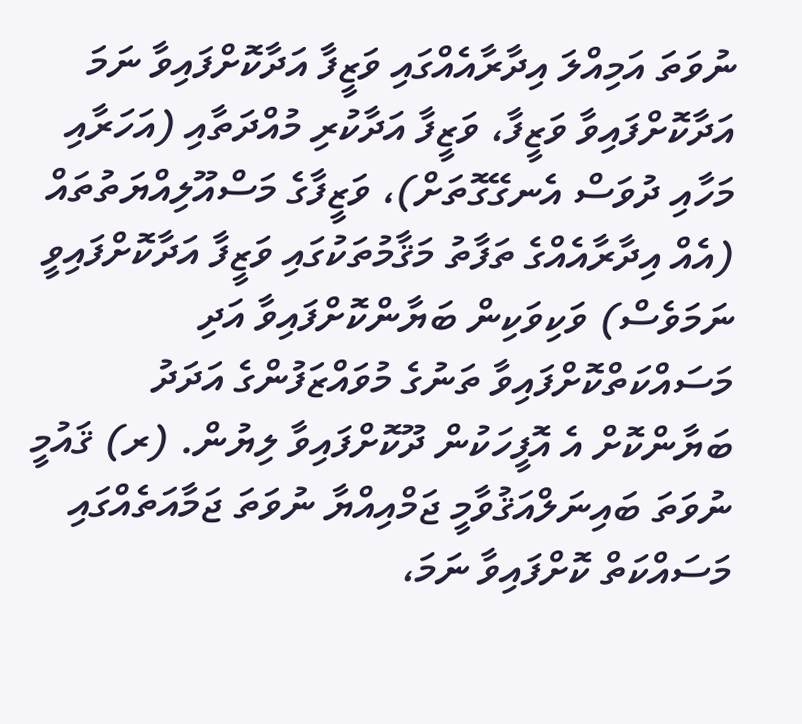ނުވަތަ އަމިއްލަ އިދާރާއެއްގައި ވަޒީފާ އަދާކޮށްފައިވާ ނަމަ އަދާކޮށްފައިވާ ވަޒީފާ، ވަޒީފާ އަދާކުރި މުއްދަތާއި (އަހަރާއި މަހާއި ދުވަސް އެނގޭގޮތަށް)، ވަޒީފާގެ މަސްއޫލިއްޔަތުތައް (އެއް އިދާރާއެއްގެ ތަފާތު މަޤާމުތަކުގައި ވަޒީފާ އަދާކޮށްފައިވީ ނަމަވެސް) ވަކިވަކިން ބަޔާންކޮށްފައިވާ އަދި މަސައްކަތްކޮށްފައިވާ ތަނުގެ މުވައްޒަފުންގެ އަދަދު ބަޔާންކޮށް އެ އޮފީހަކުން ދޫކޮށްފައިވާ ލިޔުން. (ރ) ޤައުމީ ނުވަތަ ބައިނަލްއަޤުވާމީ ޖަމްއިއްޔާ ނުވަތަ ޖަމާއަތެއްގައި މަސައްކަތް ކޮށްފައިވާ ނަމަ،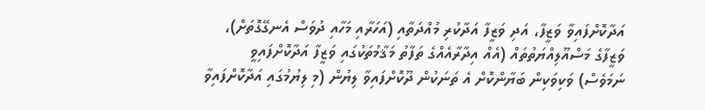އަދާކޮށްފައިވާ ވަޒީފާ، އަދި ވަޒީފާ އަދާކުރި މުއްދަތާއި (އަހަރާއި މަހާއި ދުވަސް އެނގޭގޮތަށް)، ވަޒީފާގެ މަސްއޫލިއްޔަތުތައް (އެއް އިދާރާއެއްގެ ތަފާތު މަޤާމުތަކުގައި ވަޒީފާ އަދާކޮށްފައިވީ ނަމަވެސް) ވަކިވަކިން ބަޔާންކޮށް އެ ތަނަކުން ދޫކޮށްފައިވާ ލިޔުން (މި ލިޔުމުގައި އަދާކޮށްފައިވާ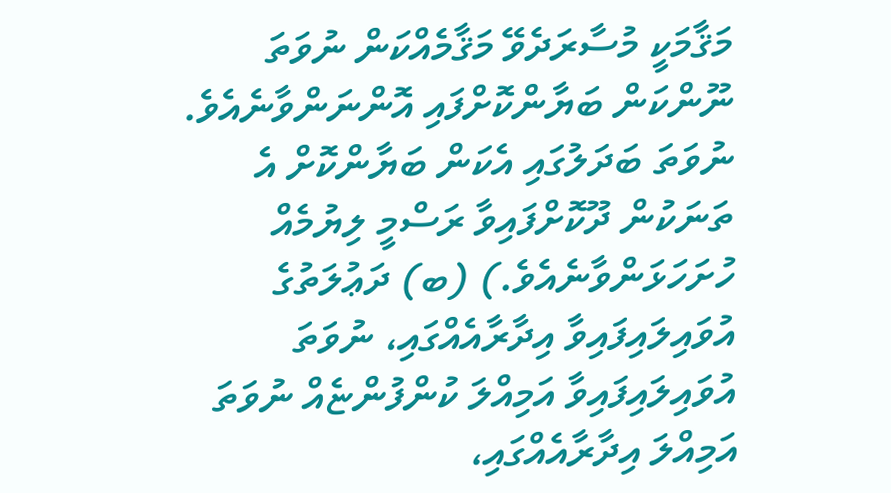މަޤާމަކީ މުސާރަދެވޭ މަޤާމެއްކަން ނުވަތަ ނޫންކަން ބަޔާންކޮށްފައި އޮންނަންވާނެއެވެ. ނުވަތަ ބަދަލުގައި އެކަން ބަޔާންކޮށް އެ ތަނަކުން ދޫކޮށްފައިވާ ރަސްމީ ލިޔުމެއް ހުށަހަޅަންވާނެއެވެ.) (ބ) ދަޢުލަތުގެ އުވައިލައިފައިވާ އިދާރާއެއްގައި، ނުވަތަ އުވައިލައިފައިވާ އަމިއްލަ ކުންފުންޏެއް ނުވަތަ އަމިއްލަ އިދާރާއެއްގައި،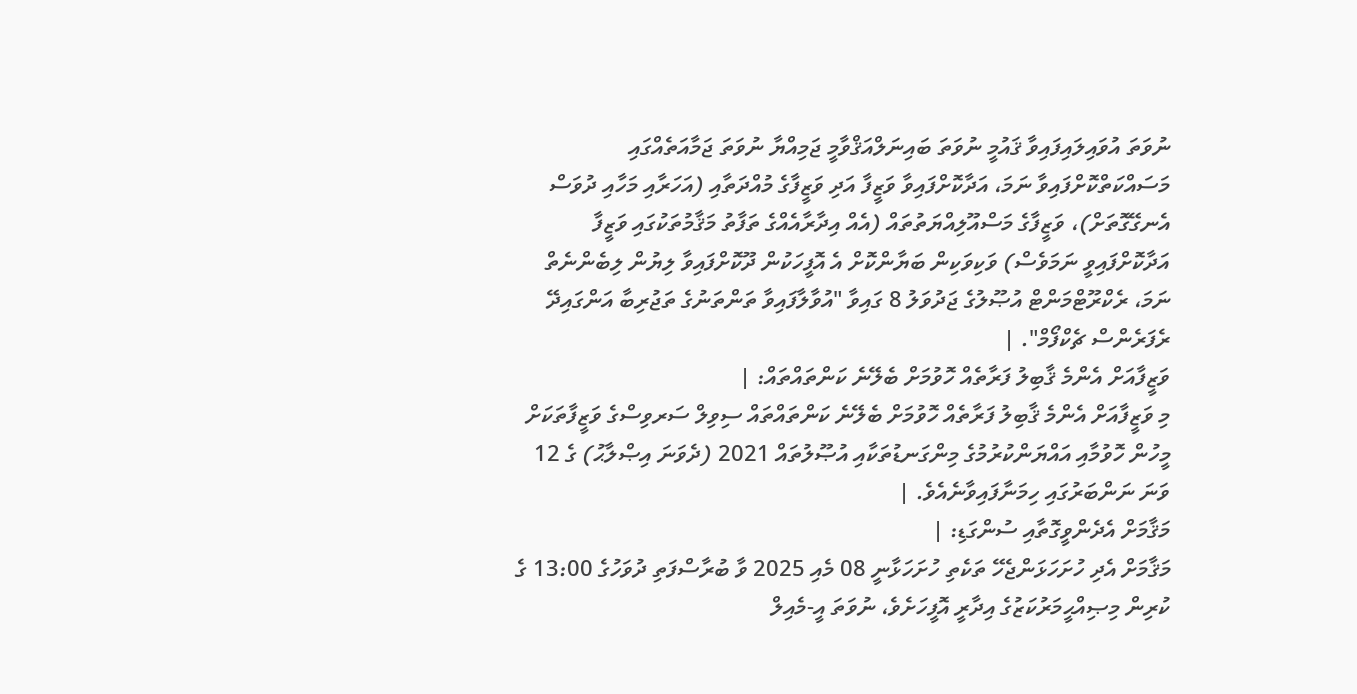ނުވަތަ އުވައިލައިފައިވާ ޤައުމީ ނުވަތަ ބައިނަލްއަޤްވާމީ ޖަމިއްޔާ ނުވަތަ ޖަމާއަތެއްގައި މަސައްކަތްކޮށްފައިވާ ނަމަ، އަދާކޮށްފައިވާ ވަޒީފާ އަދި ވަޒީފާގެ މުއްދަތާއި (އަހަރާއި މަހާއި ދުވަސް އެނގޭގޮތަށް)، ވަޒީފާގެ މަސްއޫލިއްޔަތުތައް (އެއް އިދާރާއެއްގެ ތަފާތު މަޤާމުތަކުގައި ވަޒީފާ އަދާކޮށްފައިވީ ނަމަވެސް) ވަކިވަކިން ބަޔާންކޮށް އެ އޮފީހަކުން ދޫކޮށްފައިވާ ލިޔުން ލިބެންނެތް ނަމަ، ރެކްރޫޓްމަންޓް އުޞޫލުގެ ޖަދުވަލު 8 ގައިވާ "އުވާލާފައިވާ ތަންތަނުގެ ތަޖުރިބާ އަންގައިދޭ ރެފަރެންސް ޗެކްފޯމް". |
ވަޒީފާއަށް އެންމެ ޤާބިލު ފަރާތެއް ހޮވުމަށް ބެލޭނެ ކަންތައްތައް: |
މި ވަޒީފާއަށް އެންމެ ޤާބިލު ފަރާތެއް ހޮވުމަށް ބެލޭނެ ކަންތައްތައް ސިވިލް ސަރވިސްގެ ވަޒީފާތަކަށް މީހުން ހޮވުމާއި އައްޔަންކުރުމުގެ މިންގަނޑުތަކާއި އުޞޫލުތައް 2021 (ދެވަނަ އިޞްލާޙު) ގެ 12 ވަނަ ނަންބަރުގައި ހިމަނާފައިވާނެއެވެ. |
މަޤާމަށް އެދެންވީގޮތާއި ސުންގަޑި: |
މަޤާމަށް އެދި ހުށަހަޅަންޖެހޭ ތަކެތި ހުށަހަޅާނީ 08 މެއި 2025 ވާ ބުރާސްފަތި ދުވަހުގެ 13:00 ގެ ކުރިން މިޞިއްޙީމަރުކަޒުގެ އިދާރީ އޮފީހަށެވެ، ނުވަތަ އީ-މެއިލް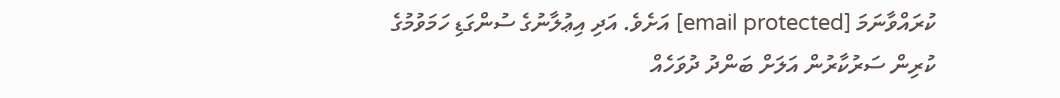ކުރައްވާނަމަ [email protected] އަށެވެ. އަދި އިޢުލާނުގެ ސުންގަޑި ހަމަވުމުގެ ކުރިން ސަރުކާރުން އަލަށް ބަންދު ދުވަހެއް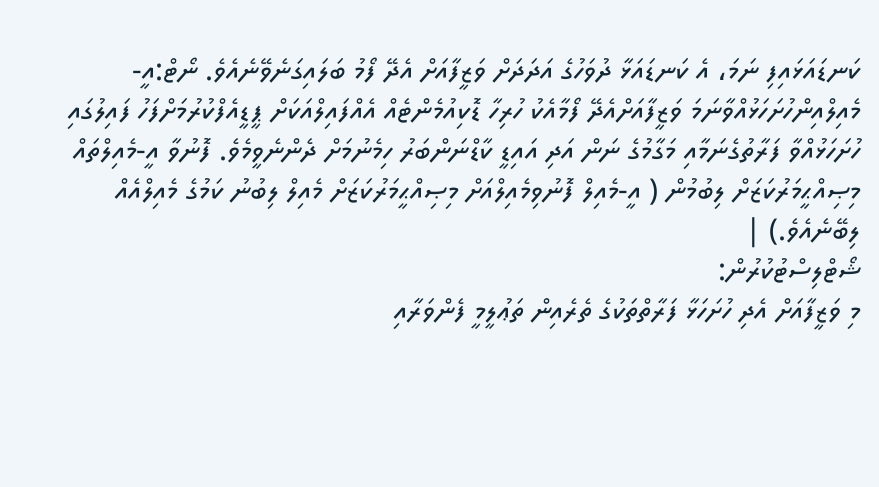ކަނޑައަޅައިފި ނަމަ، އެ ކަނޑައަޅާ ދުވަހުގެ އަދަދަށް ވަޒީފާއަށް އެދޭ ފޯމު ބަލައިގަނެވޭނެއެވެ. ނޯޓް:އީ-މެއިލްއިންހުށަހަޅުއްވާނަމަ ވަޒީފާއަށްއެދޭ ފޯމާއެކު ހުރިހާ ޑޮކިއުމެންޓެއް އެއްފައިލްއަކަށް ޕީޑީއެފްކުރުމަށްފަހު ފައިލުގައި ހުށަހަޅުއްވާ ފަރާތުގެނަމާއި މަގާމުގެ ނަން އަދި އައިޑީ ކާޑްނަންބަރު ހިމެނުމަށް ދެންނެވީމެވެ. ފޮނުވާ އީ-މެއިލްތައް މިޞިއްޙީމަރުކަޒަށް ލިބުމުން ( އީ-މެއިލް ފޮނުވިމެއިލްއަށް މިޞިއްޙީމަރުކަޒަށް މެއިލް ލިބުނު ކަމުގެ މެއިލްއެއް ލިބޭނެއެވެ.) |
ޝޯޓްލިސްޓުކުރުން:
މި ވަޒީފާއަށް އެދި ހުށަހަޅާ ފަރާތްތަކުގެ ތެރެއިން ތަޢުލީމީ ފެންވަރާއި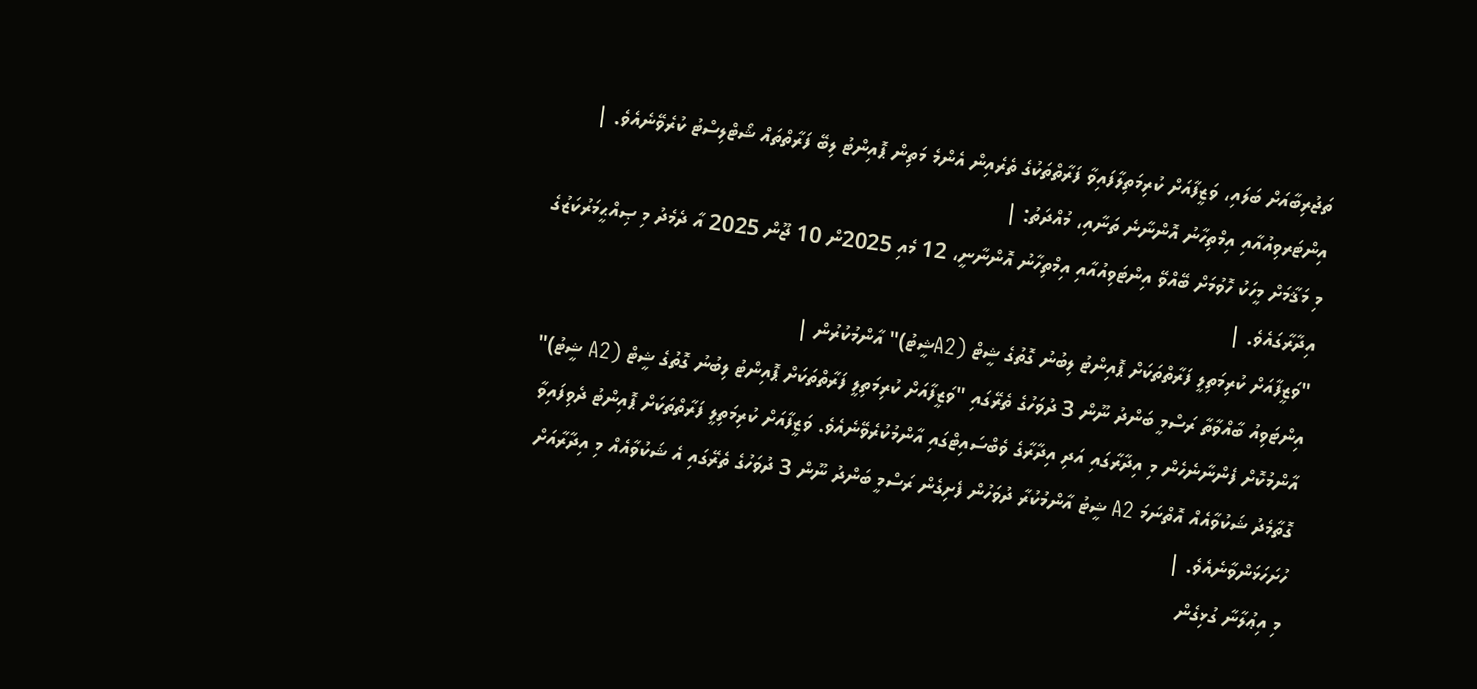ތަޖުރިބާއަށް ބަލައި، ވަޒީފާއަށް ކުރިމަތިލާފައިވާ ފަރާތްތަކުގެ ތެރެއިން އެންމެ މަތިން ޕޮއިންޓު ލިބޭ ފަރާތްތައް ޝޯޓްލިސްޓު ކުރެވޭނެއެވެ. |
އިންޓަރވިއުއާއި އިމްތިހާނު އޮންނާނެ ތަނާއި، މުއްދަތު: |
މި މަޤާމަށް މީހަކު ހޮވުމަށް ބޭއްވޭ އިންޓަވިއުއާއި އިމްތިހާނު އޮންނާނީ، 12 މެއި 2025ން 10 ޖޫން 2025 އާ ދެމެދު މި ޞިއްޙީމަރުކަޒުގެ އިދާރާގައެވެ. |
"ވަޒީފާއަށް ކުރިމަތިލީ ފަރާތްތަކަށް ޕޮއިންޓު ލިބުނު ގޮތުގެ ޝީޓް (A2ޝީޓު)" އާންމުކުރުން |
އިންޓަވިއު ބާއްވާތާ ރަސްމީ ބަންދު ނޫން 3 ދުވަހުގެ ތެރޭގައި "ވަޒީފާއަށް ކުރިމަތިލީ ފަރާތްތަކަށް ޕޮއިންޓު ލިބުނު ގޮތުގެ ޝީޓް (A2 ޝީޓު)" އާންމުކޮށް ފެންނާނެހެން މި އިދާރާގައި އަދި އިދާރާގެ ވެބްސައިޓްގައި އާންމުކުރެވޭނެއެވެ. ވަޒީފާއަށް ކުރިމަތިލީ ފަރާތްތަކަށް ޕޮއިންޓު ދެވިފައިވާ ގޮތާމެދު ޝަކުވާއެއް އޮތްނަމަ A2 ޝީޓު އާންމުކުރާ ދުވަހުން ފެށިގެން ރަސްމީ ބަންދު ނޫން 3 ދުވަހުގެ ތެރޭގައި އެ ޝަކުވާއެއް މި އިދާރާއަށް ހުށަހަޅަންވާނެއެވެ. |
މި އިޢުލާނާ ގުޅިގެން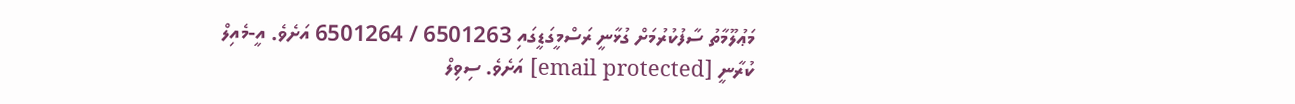މަޢުލޫމާތު ސާފުކުރުމަށް ގުޅާނީ ރަސްމީގަޑީގައި 6501263 / 6501264 އަށެވެ. އީ-މެއިލް ކުރާނީ [email protected] އަށެވެ. ސިވިލް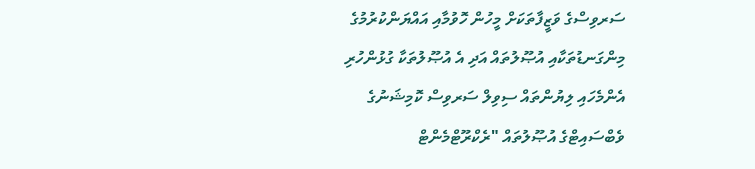ސަރވިސްގެ ވަޒީފާތަކަށް މީހުން ހޮވުމާއި އައްޔަންކުރުމުގެ މިންގަނޑުތަކާއި އުޞޫލުތައް އަދި އެ އުޞޫލުތަކާ ގުޅުންހުރި އެންމެހައި ލިޔުންތައް ސިވިލް ސަރވިސް ކޮމިޝަނުގެ ވެބްސައިޓްގެ އުޞޫލުތައް "ރެކްރޫޓްމެންޓް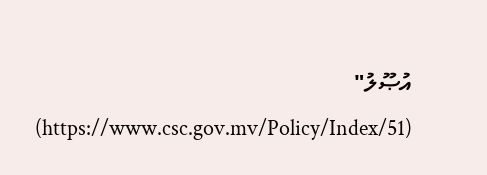އުޞޫލު" (https://www.csc.gov.mv/Policy/Index/51)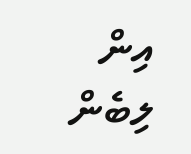އިން ލިބެން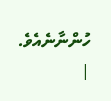ހުންނާނެއެވެ. |